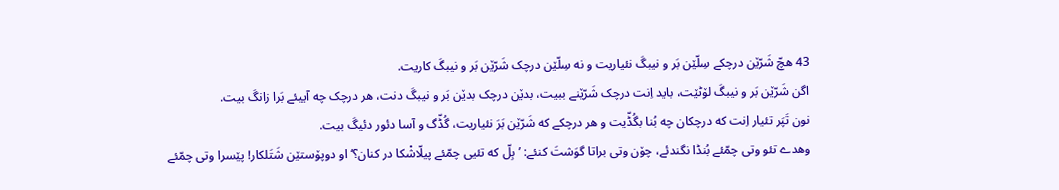43 هچّ شَرّێن درچکے سِلّێن بَر و نیبگَ نئیاریت و نه سِلّێن درچک شَرّێن بَر و نیبگَ کاریت.
اگن شَرّێن بَر و نیبگَ لۆٹێت، باید اِنت درچک شَرّێنے ببیت، بدێن درچک بدێن بَر و نیبگَ دنت، هر درچک چه آییئے بَرا زانگَ بیت.
نون تَپَر تئیار اِنت که درچکان چه بُنا بگُڈّیت و هر درچکے که شَرّێن بَرَ نئیاریت، گُڈّگ و آسا دئور دئیگَ بیت.
وهدے تئو وتی چمّئے بُنڈا نگندئے، چۆن وتی براتا گوَشتَ کنئے: ’بِلّ که تئیی چمّئے پیلّاشْکا در کنان؟‘ او دوپۆستێن شَتَلکار! پێسرا وتی چمّئے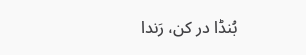بُنڈا در کن، رَندا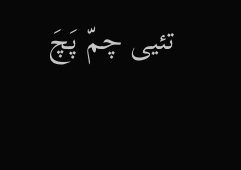تئیی چمّ پَچَ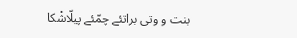بنت و وتی براتئے چمّئے پیلّاشْکا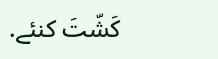کَشّتَ کنئے.